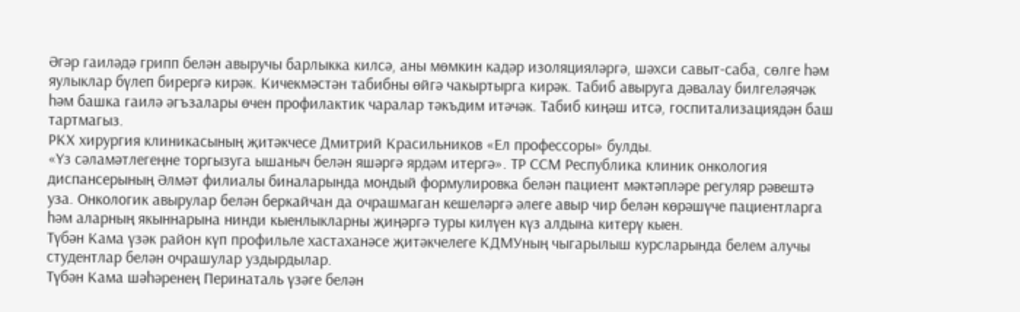Әгәр гаиләдә грипп белән авыручы барлыкка килсә, аны мөмкин кадәр изоляцияләргә, шәхси савыт-саба, сөлге һәм яулыклар бүлеп бирергә кирәк. Кичекмәстән табибны өйгә чакыртырга кирәк. Табиб авыруга дәвалау билгеләячәк һәм башка гаилә әгъзалары өчен профилактик чаралар тәкъдим итәчәк. Табиб киңәш итсә, госпитализациядән баш тартмагыз.
РКХ хирургия клиникасының җитәкчесе Дмитрий Красильников «Ел профессоры» булды.
«Үз сәламәтлегеңне торгызуга ышаныч белән яшәргә ярдәм итергә». ТР ССМ Республика клиник онкология диспансерының Әлмәт филиалы биналарында мондый формулировка белән пациент мәктәпләре регуляр рәвештә уза. Онкологик авырулар белән беркайчан да очрашмаган кешеләргә әлеге авыр чир белән көрәшүче пациентларга һәм аларның якыннарына нинди кыенлыкларны җиңәргә туры килүен күз алдына китерү кыен.
Түбән Кама үзәк район күп профильле хастаханәсе җитәкчелеге КДМУның чыгарылыш курсларында белем алучы студентлар белән очрашулар уздырдылар.
Түбән Кама шәһәренең Перинаталь үзәге белән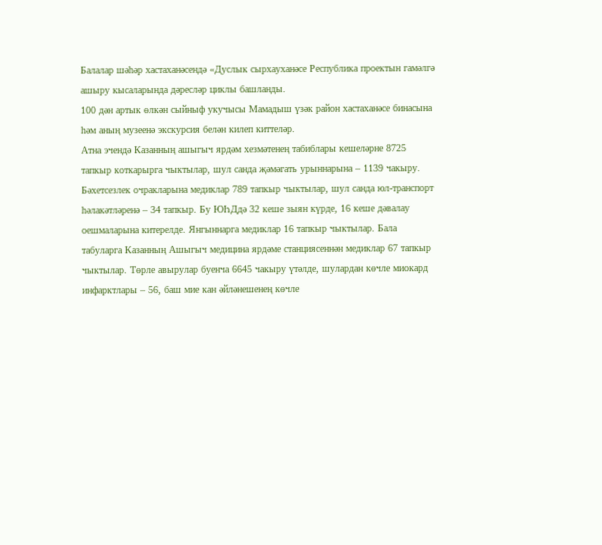Балалар шәһәр хастаханәсендә «Дуслык сырхауханәсе Республика проектын гамәлгә ашыру кысаларында дәресләр циклы башланды.
100 дән артык өлкән сыйныф укучысы Мамадыш үзәк район хастаханәсе бинасына һәм аның музеенә экскурсия белән килеп киттеләр.
Атна эчендә Казанның ашыгыч ярдәм хезмәтенең табиблары кешеләрне 8725 тапкыр коткарырга чыктылар, шул санда җәмәгать урыннарына – 1139 чакыру. Бәхетсезлек очракларына медиклар 789 тапкыр чыктылар, шул санда юл-транспорт һәлакәтләренә – 34 тапкыр. Бу ЮҺДдә 32 кеше зыян күрде, 16 кеше дәвалау оешмаларына китерелде. Янгыннарга медиклар 16 тапкыр чыктылар. Бала табуларга Казанның Ашыгыч медицина ярдәме станциясеннән медиклар 67 тапкыр чыктылар. Төрле авырулар буенча 6645 чакыру үтәлде, шулардан көчле миокард инфарктлары – 56, баш мие кан әйләнешенең көчле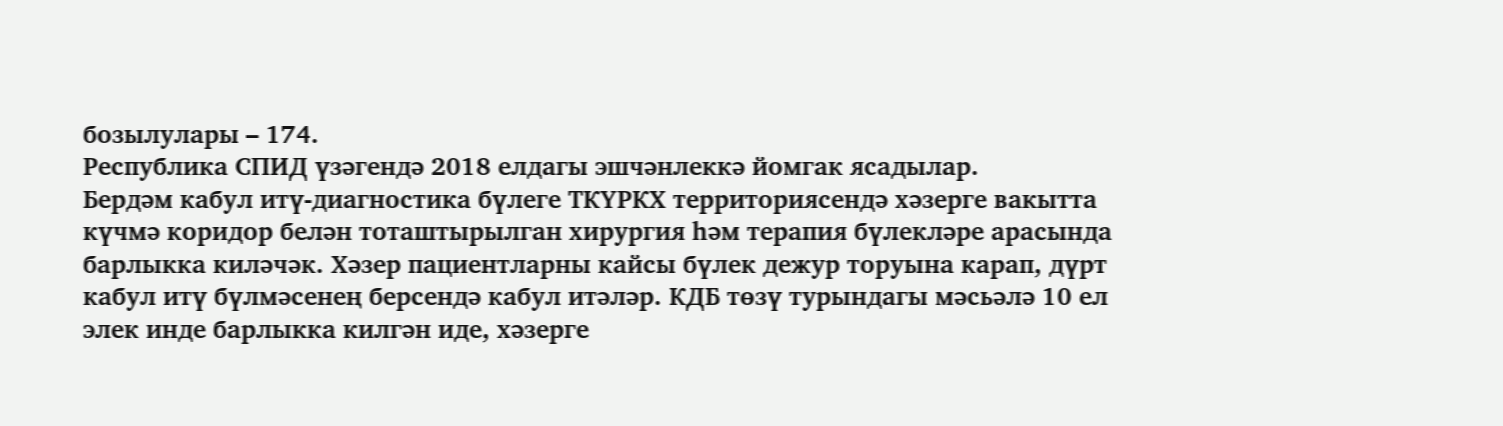бозылулары – 174.
Республика СПИД үзәгендә 2018 елдагы эшчәнлеккә йомгак ясадылар.
Бердәм кабул итү-диагностика бүлеге ТКҮРКХ территориясендә хәзерге вакытта күчмә коридор белән тоташтырылган хирургия һәм терапия бүлекләре арасында барлыкка киләчәк. Хәзер пациентларны кайсы бүлек дежур торуына карап, дүрт кабул итү бүлмәсенең берсендә кабул итәләр. КДБ төзү турындагы мәсьәлә 10 ел элек инде барлыкка килгән иде, хәзерге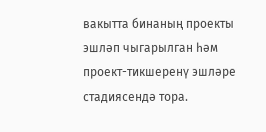вакытта бинаның проекты эшләп чыгарылган һәм проект-тикшеренү эшләре стадиясендә тора.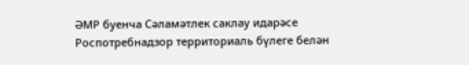ӘМР буенча Сәламәтлек саклау идарәсе Роспотребнадзор территориаль бүлеге белән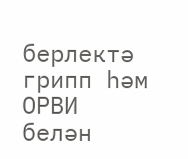берлектә грипп һәм ОРВИ белән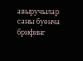авыручылар саны буенча брифинг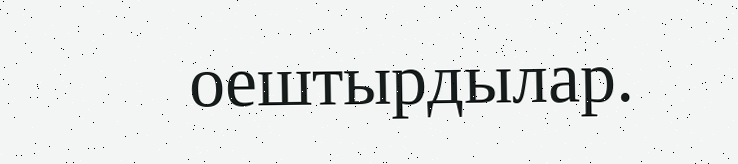оештырдылар.